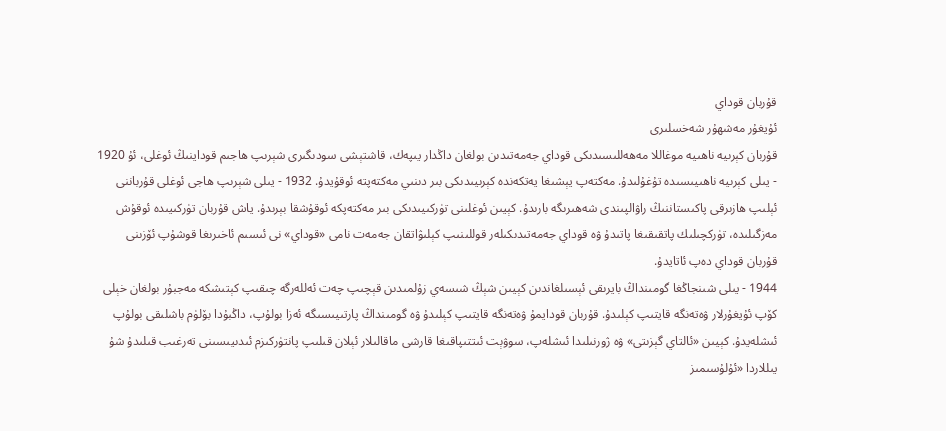قۇربان قوداي
ئۇيغۇر مەشھۇر شەخسلىرى
قۇربان كېرىيە ناھىيە موغاللا مەھەللىسىدىكى قوداي جەمەتىدىن بولغان داڭدار يىپەك، قاشتېشى سودىگىرى شېرىپ ھاجىم قوداينىڭ ئوغلى، ئۇ 1920 - يىلى كېرىيە ناھىيىسىدە تۇغۇلىدۇ. مەكتەپ يېشىغا يەتكەندە كېرىيىدىكى بىر دىنىي مەكتەپتە ئوقۇيدۇ. 1932 - يىلى شېرىپ ھاجى ئوغلى قۇرباننى ئېلىپ ھازىرقى پاكىستاننىڭ راۋالپىندى شەھىرىگە بارىدۇ. كېيىن ئوغلىنى تۈركىيىدىكى بىر مەكتەپكە ئوقۇشقا بېرىدۇ. ياش قۇربان تۈركىيىدە ئوقۇش مەزگىلىدە، تۈركچىلىك پاتقىقىغا پاتىدۇ ۋە قوداي جەمەتىدىكىلەر قوللىنىپ كېلىۋاتقان جەمەت نامى «قوداي» نى ئىسىم ئاخىرىغا قوشۇپ ئۆزىنى قۇربان قوداي دەپ ئاتايدۇ.
1944 - يىلى شىنجاڭغا گومىنداڭ بايرىقى ئېسىلغاندىن كېيىن شېڭ شىسەي زۇلمىدىن قېچىپ چەت ئەللەرگە چىقىپ كېتىشكە مەجبۇر بولغان خېلى كۆپ ئۇيغۇرلار ۋەتەنگە قايتىپ كېلىدۇ. قۇربان قودايمۇ ۋەتەنگە قايتىپ كېلىدۇ ۋە گومىنداڭ پارتىيىسىگە ئەزا بولۇپ، داڭبۇدا بۆلۈم باشلىقى بولۇپ ئىشلەيدۇ. كېيىن «ئالتاي گېزىتى» ۋە ژورنىلىدا ئىشلەپ، سوۋېت ئىتتىپاقىغا قارشى ماقالىلار ئېلان قىلىپ پانتۈركىزم ئىدىيىسىنى تەرغىب قىلىدۇ شۇ يىللاردا «ئۇلۇسىمىز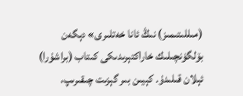(مىللىتىمىز) نىڭ ئانا خەتلىرى» دېگەن بۆلگۈنچىلىك خاراكتېرىدىكى كىتاب (براشۇرا) ئېلان قىلىدۇ. كېيىن بىر گېزىت چىقىرىپ،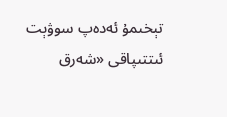تېخىمۇ ئەدەپ سوۋېت ئىتتىپاقى «شەرق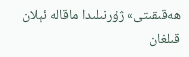ھەقىقىتى» ژۇرنىلىدا ماقالە ئېلان قىلغان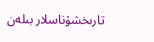تارىخشۇناسلار بىلەن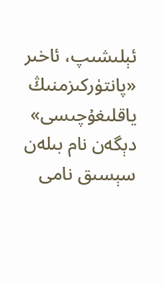ئېلىشىپ، ئاخىر «پانتۈركىزمنىڭ ياقلىغۇچىسى» دېگەن نام بىلەن سېسىق نامى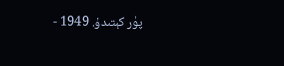پۈر كېتىدۇ. 1949 -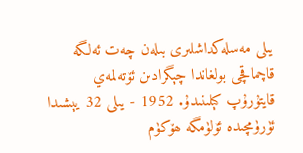يىلى مەسلەكداشلىرى بىلەن چەت ئەلگە قاچماقچى بولغاندا چېگرادىن ئۆتەلمەي قايتۇرۇپ كېلىنىدۇ. 1952 - يىلى 32 يېشىدا ئۈرۈمچىدە ئۆلۈمگە ھۆكۈم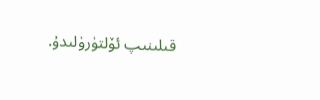قىلىنىپ ئۆلتۈرۈلىدۇ.